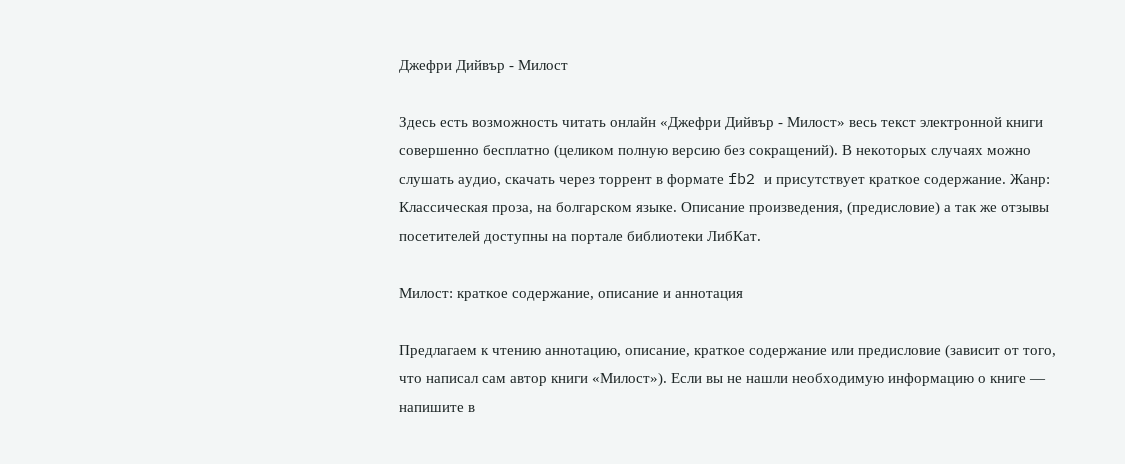Джефри Дийвър - Милост

Здесь есть возможность читать онлайн «Джефри Дийвър - Милост» весь текст электронной книги совершенно бесплатно (целиком полную версию без сокращений). В некоторых случаях можно слушать аудио, скачать через торрент в формате fb2 и присутствует краткое содержание. Жанр: Классическая проза, на болгарском языке. Описание произведения, (предисловие) а так же отзывы посетителей доступны на портале библиотеки ЛибКат.

Милост: краткое содержание, описание и аннотация

Предлагаем к чтению аннотацию, описание, краткое содержание или предисловие (зависит от того, что написал сам автор книги «Милост»). Если вы не нашли необходимую информацию о книге — напишите в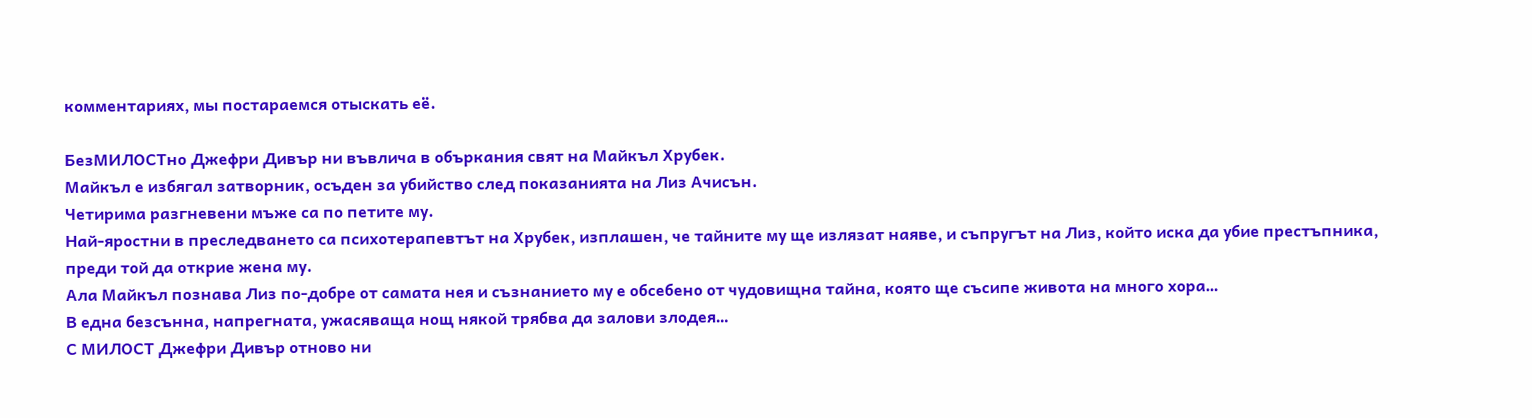комментариях, мы постараемся отыскать её.

БезМИЛОСТно Джефри Дивър ни въвлича в объркания свят на Майкъл Хрубек.
Майкъл е избягал затворник, осъден за убийство след показанията на Лиз Ачисън.
Четирима разгневени мъже са по петите му.
Най-яростни в преследването са психотерапевтът на Хрубек, изплашен, че тайните му ще излязат наяве, и съпругът на Лиз, който иска да убие престъпника, преди той да открие жена му.
Ала Майкъл познава Лиз по-добре от самата нея и съзнанието му е обсебено от чудовищна тайна, която ще съсипе живота на много хора…
В една безсънна, напрегната, ужасяваща нощ някой трябва да залови злодея…
С МИЛОСТ Джефри Дивър отново ни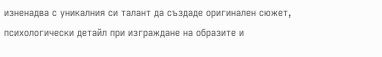изненадва с уникалния си талант да създаде оригинален сюжет, психологически детайл при изграждане на образите и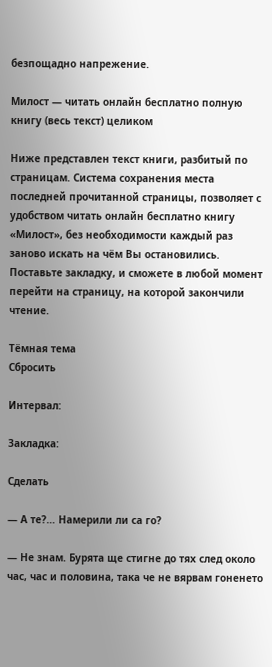безпощадно напрежение.

Милост — читать онлайн бесплатно полную книгу (весь текст) целиком

Ниже представлен текст книги, разбитый по страницам. Система сохранения места последней прочитанной страницы, позволяет с удобством читать онлайн бесплатно книгу «Милост», без необходимости каждый раз заново искать на чём Вы остановились. Поставьте закладку, и сможете в любой момент перейти на страницу, на которой закончили чтение.

Тёмная тема
Сбросить

Интервал:

Закладка:

Сделать

— А те?… Намерили ли са го?

— Не знам. Бурята ще стигне до тях след около час, час и половина, така че не вярвам гоненето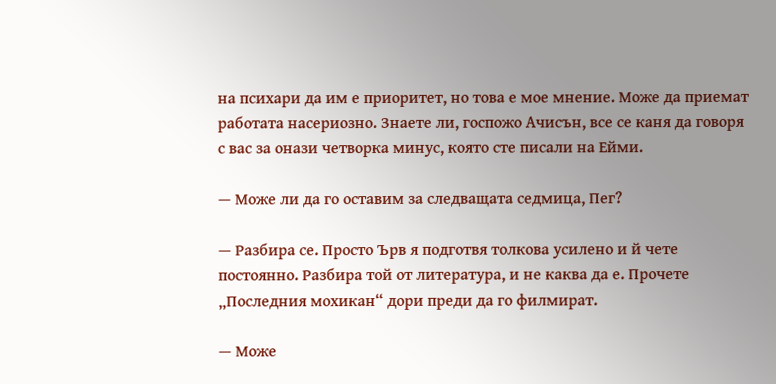на психари да им е приоритет, но това е мое мнение. Може да приемат работата насериозно. Знаете ли, госпожо Ачисън, все се каня да говоря с вас за онази четворка минус, която сте писали на Ейми.

— Може ли да го оставим за следващата седмица, Пег?

— Разбира се. Просто Ърв я подготвя толкова усилено и й чете постоянно. Разбира той от литература, и не каква да е. Прочете „Последния мохикан“ дори преди да го филмират.

— Може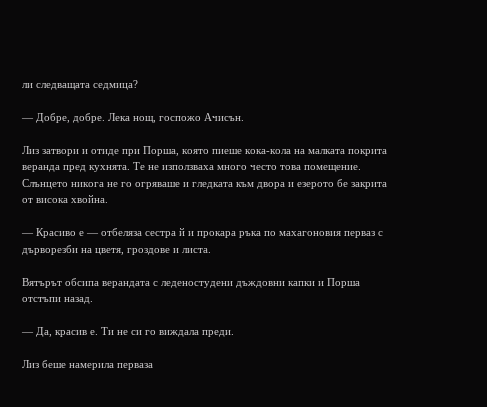ли следващата седмица?

— Добре, добре. Лека нощ, госпожо Ачисън.

Лиз затвори и отиде при Порша, която пиеше кока-кола на малката покрита веранда пред кухнята. Те не използваха много често това помещение. Слънцето никога не го огряваше и гледката към двора и езерото бе закрита от висока хвойна.

— Красиво е — отбеляза сестра й и прокара ръка по махагоновия перваз с дърворезби на цветя, гроздове и листа.

Вятърът обсипа верандата с леденостудени дъждовни капки и Порша отстъпи назад.

— Да, красив е. Ти не си го виждала преди.

Лиз беше намерила перваза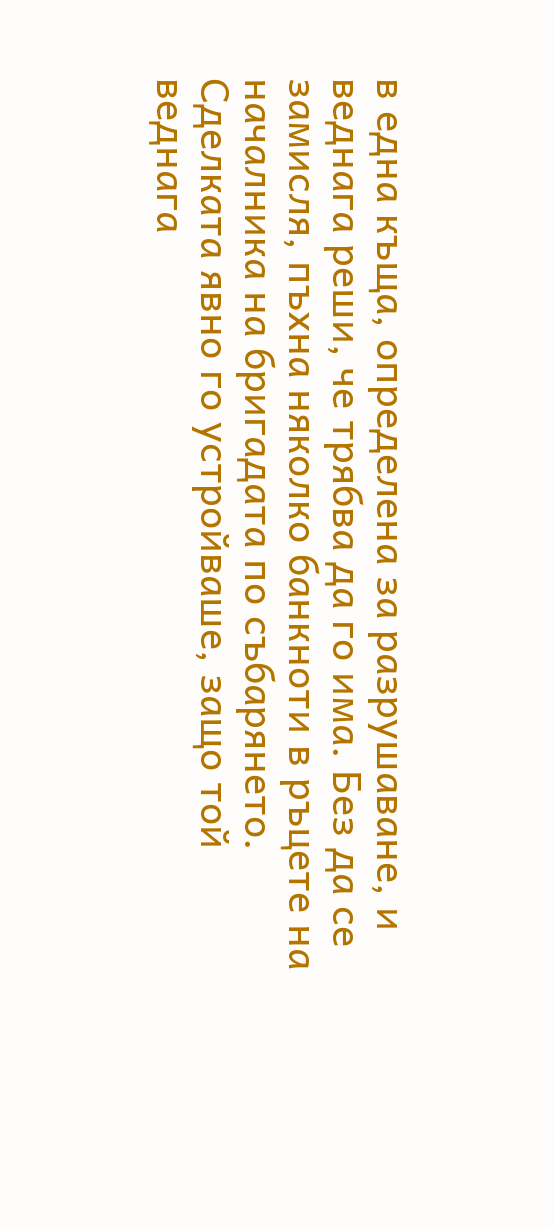в една къща, определена за разрушаване, и веднага реши, че трябва да го има. Без да се замисля, пъхна няколко банкноти в ръцете на началника на бригадата по събарянето. Сделката явно го устройваше, защо той веднага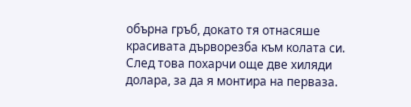обърна гръб, докато тя отнасяше красивата дърворезба към колата си. След това похарчи още две хиляди долара, за да я монтира на перваза.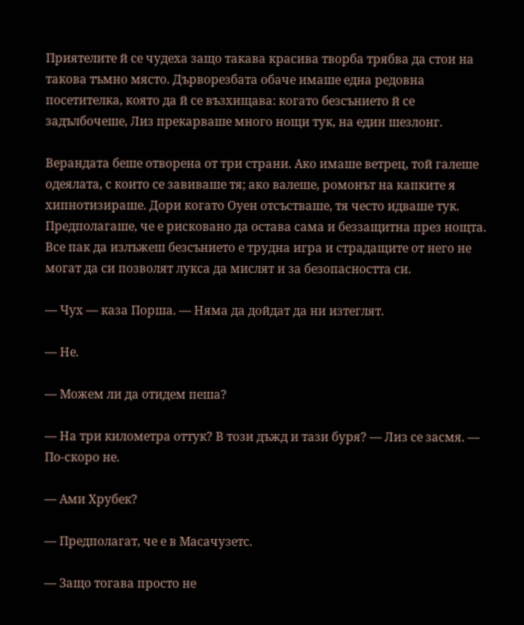Приятелите й се чудеха защо такава красива творба трябва да стои на такова тъмно място. Дърворезбата обаче имаше една редовна посетителка, която да й се възхищава: когато безсънието й се задълбочеше, Лиз прекарваше много нощи тук, на един шезлонг.

Верандата беше отворена от три страни. Ако имаше ветрец, той галеше одеялата, с които се завиваше тя; ако валеше, ромонът на капките я хипнотизираше. Дори когато Оуен отсъстваше, тя често идваше тук. Предполагаше, че е рисковано да остава сама и беззащитна през нощта. Все пак да излъжеш безсънието е трудна игра и страдащите от него не могат да си позволят лукса да мислят и за безопасността си.

— Чух — каза Порша. — Няма да дойдат да ни изтеглят.

— Не.

— Можем ли да отидем пеша?

— На три километра оттук? В този дъжд и тази буря? — Лиз се засмя. — По-скоро не.

— Ами Хрубек?

— Предполагат, че е в Масачузетс.

— Защо тогава просто не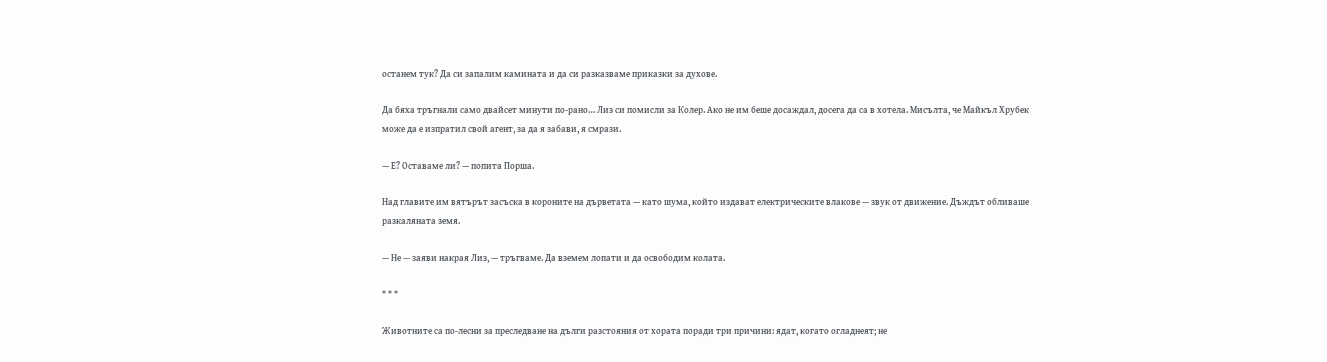останем тук? Да си запалим камината и да си разказваме приказки за духове.

Да бяха тръгнали само двайсет минути по-рано… Лиз си помисли за Колер. Ако не им беше досаждал, досега да са в хотела. Мисълта, че Майкъл Хрубек може да е изпратил свой агент, за да я забави, я смрази.

— Е? Оставаме ли? — попита Порша.

Над главите им вятърът засъска в короните на дърветата — като шума, който издават електрическите влакове — звук от движение. Дъждът обливаше разкаляната земя.

— Не — заяви накрая Лиз, — тръгваме. Да вземем лопати и да освободим колата.

* * *

Животните са по-лесни за преследване на дълги разстояния от хората поради три причини: ядат, когато огладнеят; не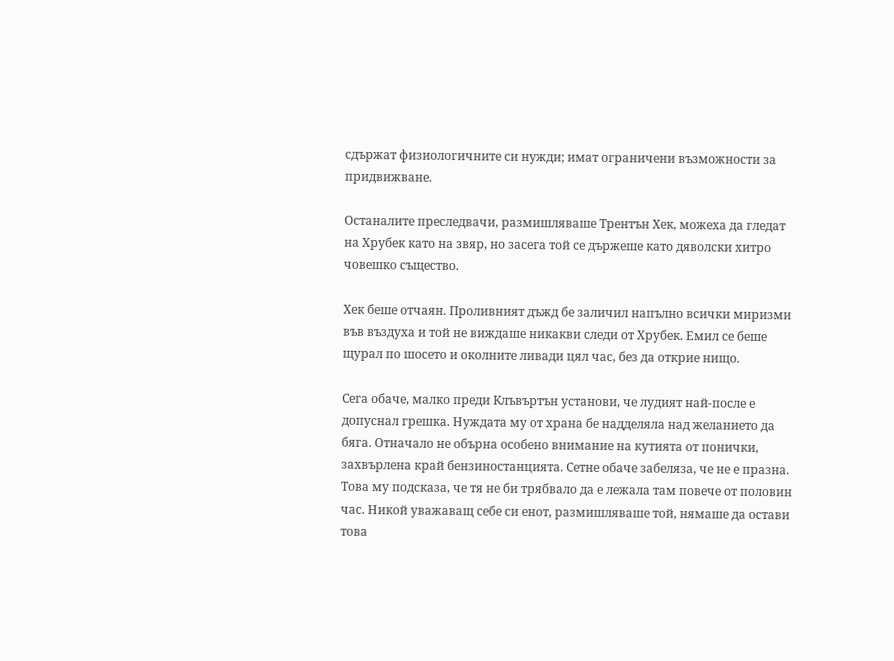сдържат физиологичните си нужди; имат ограничени възможности за придвижване.

Останалите преследвачи, размишляваше Трентън Хек, можеха да гледат на Хрубек като на звяр, но засега той се държеше като дяволски хитро човешко същество.

Хек беше отчаян. Проливният дъжд бе заличил напълно всички миризми във въздуха и той не виждаше никакви следи от Хрубек. Емил се беше щурал по шосето и околните ливади цял час, без да открие нищо.

Сега обаче, малко преди Клъвъртън установи, че лудият най-после е допуснал грешка. Нуждата му от храна бе надделяла над желанието да бяга. Отначало не обърна особено внимание на кутията от понички, захвърлена край бензиностанцията. Сетне обаче забеляза, че не е празна. Това му подсказа, че тя не би трябвало да е лежала там повече от половин час. Никой уважаващ себе си енот, размишляваше той, нямаше да остави това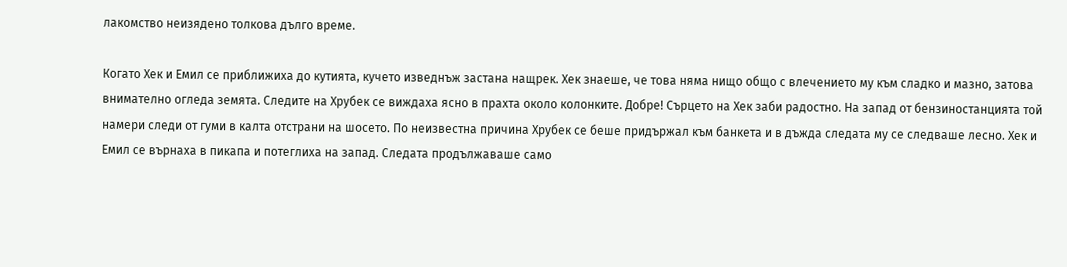лакомство неизядено толкова дълго време.

Когато Хек и Емил се приближиха до кутията, кучето изведнъж застана нащрек. Хек знаеше, че това няма нищо общо с влечението му към сладко и мазно, затова внимателно огледа земята. Следите на Хрубек се виждаха ясно в прахта около колонките. Добре! Сърцето на Хек заби радостно. На запад от бензиностанцията той намери следи от гуми в калта отстрани на шосето. По неизвестна причина Хрубек се беше придържал към банкета и в дъжда следата му се следваше лесно. Хек и Емил се върнаха в пикапа и потеглиха на запад. Следата продължаваше само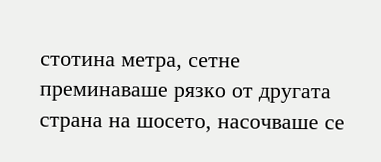стотина метра, сетне преминаваше рязко от другата страна на шосето, насочваше се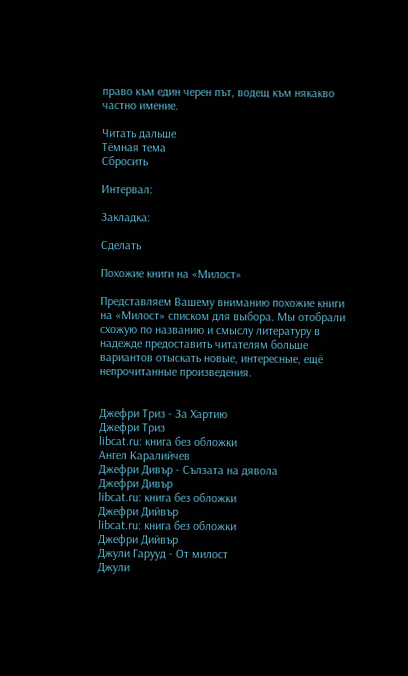право към един черен път, водещ към някакво частно имение.

Читать дальше
Тёмная тема
Сбросить

Интервал:

Закладка:

Сделать

Похожие книги на «Милост»

Представляем Вашему вниманию похожие книги на «Милост» списком для выбора. Мы отобрали схожую по названию и смыслу литературу в надежде предоставить читателям больше вариантов отыскать новые, интересные, ещё непрочитанные произведения.


Джефри Триз - За Хартию
Джефри Триз
libcat.ru: книга без обложки
Ангел Каралийчев
Джефри Дивър - Сълзата на дявола
Джефри Дивър
libcat.ru: книга без обложки
Джефри Дийвър
libcat.ru: книга без обложки
Джефри Дийвър
Джули Гарууд - От милост
Джули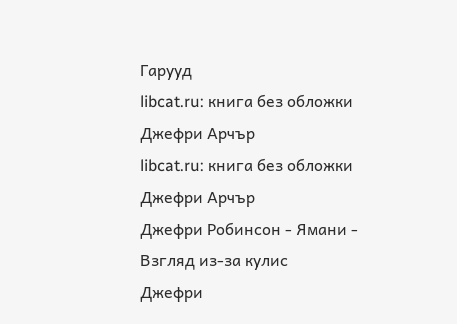Гарууд
libcat.ru: книга без обложки
Джефри Арчър
libcat.ru: книга без обложки
Джефри Арчър
Джефри Робинсон - Ямани - Взгляд из-за кулис
Джефри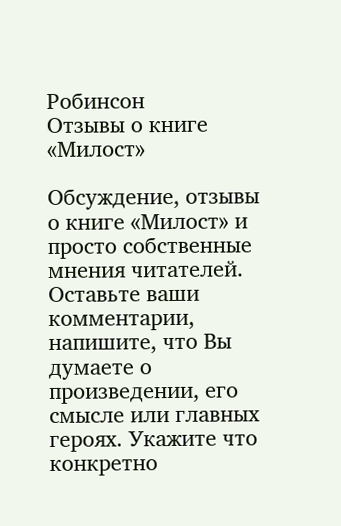Робинсон
Отзывы о книге «Милост»

Обсуждение, отзывы о книге «Милост» и просто собственные мнения читателей. Оставьте ваши комментарии, напишите, что Вы думаете о произведении, его смысле или главных героях. Укажите что конкретно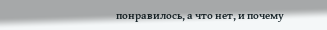понравилось, а что нет, и почему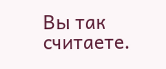Вы так считаете.